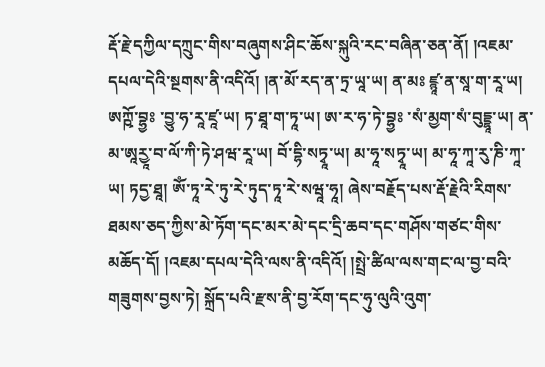རྡོ་རྗེ་དཀྱིལ་དཀྲུང་གིས་བཞུགས་ཤིང་ཆོས་སྐུའི་རང་བཞིན་ཅན་ནོ། །འཇམ་དཔལ་དེའི་སྔགས་ནི་འདིའོ། །ན་མོ་རད་ན་ཏྲ་ཡཱ་ཡ། ན་མཿ ཛྙཱ་ན་སཱ་ག་རཱ་ཡ། ཨཀྵོ་བྷྱཿ ་བྱུ་ཧ་རཱ་ཛཱ་ཡ། ཏ་ཐཱ་ག་ཏཱ་ཡ། ཨ་ར་ཧ་ཏེ་བྷྱཿ ་སཾ་མྱག་སཾ་བུདྡྷཱ་ཡ། ན་མ་ཨཱརྱཱ་བ་ལོ་ཀི་ཏེ་ཤཝ་རཱ་ཡ། བོ་དྷི་སཏྭཱ་ཡ། མ་ཧཱ་སཏྭཱ་ཡ། མ་ཧཱ་ཀཱ་རུ་ཎི་ཀཱ་ཡ། ཏདྱ་ཐཱ། ཨོཾ་ཏཱ་རེ་ཏུ་རེ་ཏུད་ཏཱ་རེ་སཝཱ་ཧཱ། ཞེས་བརྗོད་པས་རྡོ་རྗེའི་རིགས་ཐམས་ཅད་ཀྱིས་མེ་ཏོག་དང་མར་མེ་དང་དྲི་ཆབ་དང་གཤོས་གཙང་གིས་མཆོད་དོ། །འཇམ་དཔལ་དེའི་ལས་ནི་འདིའོ། །སྤྲེ་ཚིལ་ལས་གང་ལ་བྱ་བའི་གཟུགས་བྱས་ཏེ། སྐྲོད་པའི་རྫས་ནི་བྱ་རོག་དང་ཧུ་ལུའི་འུག་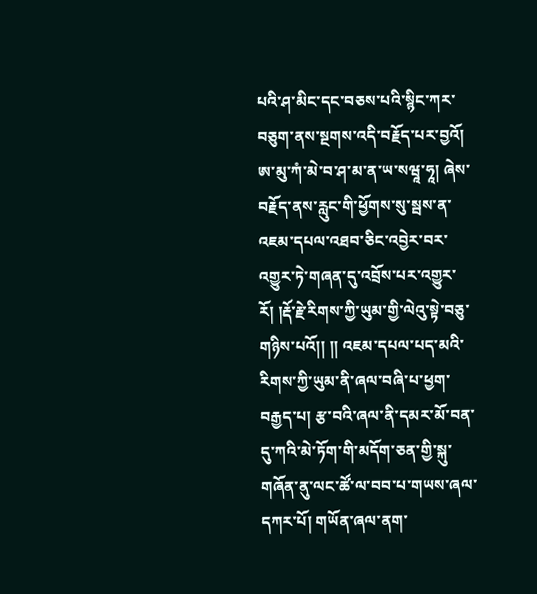པའི་ཤ་མིང་དང་བཅས་པའི་སྙིང་ཀར་བཅུག་ནས་སྔགས་འདི་བརྗོད་པར་བྱའོ། ཨ་མུ་ཀཾ་མེ་བ་ཤ་མ་ན་ཡ་སཝཱ་ཧཱ། ཞེས་བརྗོད་ནས་རླུང་གི་ཕྱོགས་སུ་སྦས་ན་འཇམ་དཔལ་འཐབ་ཅིང་འབྱེར་བར་འགྱུར་ཏེ་གཞན་དུ་འབྲོས་པར་འགྱུར་རོ། །རྡོ་རྗེ་རིགས་ཀྱི་ཡུམ་གྱི་ལེའུ་སྟེ་བཅུ་གཉིས་པའོ།། །། འཇམ་དཔལ་པད་མའི་རིགས་ཀྱི་ཡུམ་ནི་ཞལ་བཞི་པ་ཕྱག་བརྒྱད་པ། རྩ་བའི་ཞལ་ནི་དམར་མོ་བན་དུ་ཀའི་མེ་ཏོག་གི་མདོག་ཅན་གྱི་སྐུ་གཞོན་ནུ་ལང་ཚོ་ལ་བབ་པ་གཡས་ཞལ་དཀར་པོ། གཡོན་ཞལ་ནག་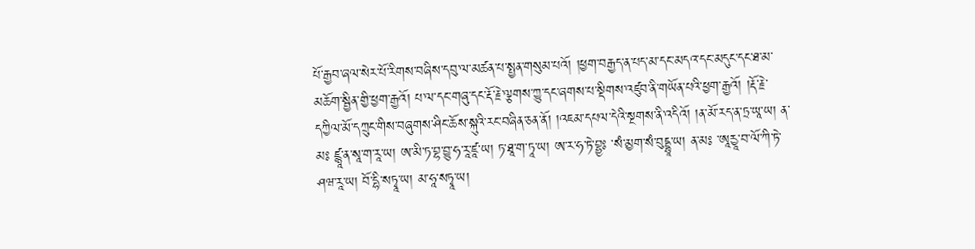པོ་རྒྱབ་ཞལ་སེར་པོ་རིགས་བཞིས་དབུ་ལ་མཚན་པ་སྤྱན་གསུམ་པའོ། །ཕྱག་བརྒྱད་ན་པད་མ་དང་མདའ་དང་མདུང་དང་ཐ་མ་མཆོག་སྦྱིན་གྱི་ཕྱག་རྒྱའོ། པ་ལ་དང་གཞུ་དང་རྡོ་རྗེ་ལྕགས་ཀྱུ་དང་ཞགས་པ་སྡིགས་འཛུབ་ནི་གཡོན་པའི་ཕྱག་རྒྱའོ། །རྡོ་རྗེ་དཀྱིལ་མོ་དཀྲུང་གིས་བཞུགས་ཤིང་ཆོས་སྐུའི་རང་བཞིན་ཅན་ནོ། །འཇམ་དཔལ་དེའི་སྔགས་ནི་འདིའོ། །ན་མོ་རད་ན་ཏྲ་ཡཱ་ཡ། ན་མཿ ཛྙཱ་ན་སཱ་ག་རཱ་ཡ། ཨ་མི་ཏ་བྷ་བྱུ་ཧ་རཱ་ཛཱ་ཡ། ཏ་ཐཱ་ག་ཏཱ་ཡ། ཨ་ར་ཧ་ཏེ་བྷྱཿ ་སཾ་མྱག་སཾ་བུདྡྷཱ་ཡ། ན་མཿ ་ཨཱརྱཱ་བ་ལོ་ཀི་ཏེ་ཤཝ་རཱ་ཡ། བོ་དྷི་སཏྭཱ་ཡ། མ་ཧཱ་སཏྭཱ་ཡ།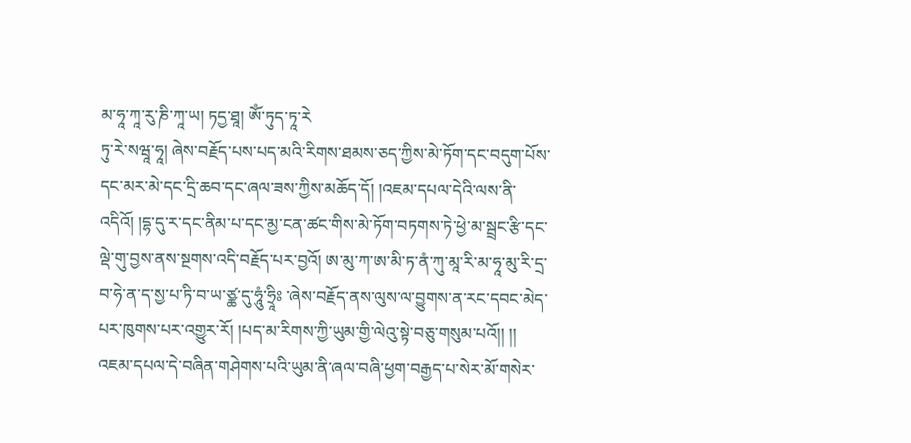མ་ཧཱ་ཀཱ་རུ་ཎི་ཀཱ་ཡ། ཏདྱ་ཐཱ། ཨོཾ་ཏུད་ཏཱ་རེ
ཏུ་རེ་སཝཱ་ཧཱ། ཞེས་བརྗོད་པས་པད་མའི་རིགས་ཐམས་ཅད་ཀྱིས་མེ་ཏོག་དང་བདུག་པོས་དང་མར་མེ་དང་དྲི་ཆབ་དང་ཞལ་ཟས་ཀྱིས་མཆོད་དོ། །འཇམ་དཔལ་དེའི་ལས་ནི་འདིའོ། །དྷ་དུ་ར་དང་ནིམ་པ་དང་མྱ་ངན་ཚང་གིས་མེ་ཏོག་བཏགས་ཏེ་ཕྱེ་མ་སྦྲང་རྩི་དང་ལྡེ་གུ་བྱས་ནས་སྔགས་འདི་བརྗོད་པར་བྱའོ། ཨ་མུ་ཀ་ཨ་མི་ཏ་ནཾ་ཀུ་མཱ་རི་མ་ཧཱ་མུ་རི་དྲ་བ་ཧེ་ན་ད་སྱ་པ་ཏི་བ་ཡ་ཙྪ་དུ་ཧཱུཾ་ཧྲཱིཿ ་ཞེས་བརྗོད་ནས་ལུས་ལ་བྱུགས་ན་རང་དབང་མེད་པར་ཁུགས་པར་འགྱུར་རོ། །པད་མ་རིགས་ཀྱི་ཡུམ་གྱི་ལེའུ་སྟེ་བཅུ་གསུམ་པའོ།། །། འཇམ་དཔལ་དེ་བཞིན་གཤེགས་པའི་ཡུམ་ནི་ཞལ་བཞི་ཕྱག་བརྒྱད་པ་སེར་མོ་གསེར་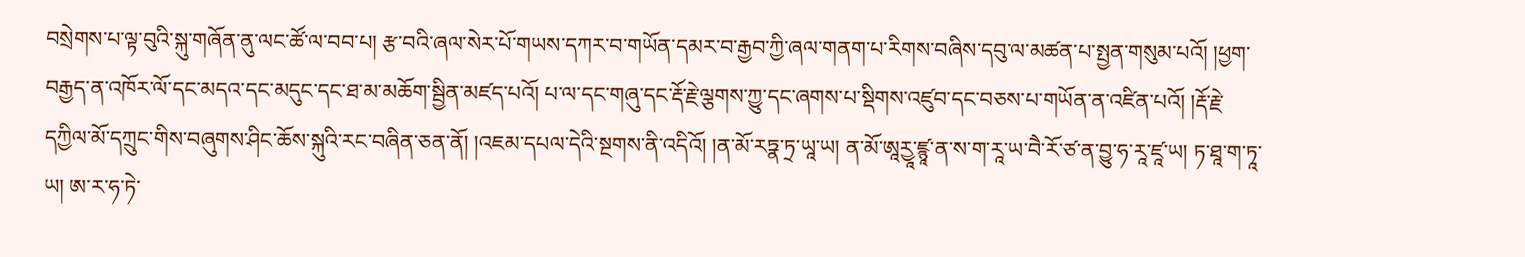བསྲེགས་པ་ལྟ་བུའི་སྐུ་གཞོན་ནུ་ལང་ཚོ་ལ་བབ་པ། རྩ་བའི་ཞལ་སེར་པོ་གཡས་དཀར་བ་གཡོན་དམར་བ་རྒྱབ་ཀྱི་ཞལ་གནག་པ་རིགས་བཞིས་དབུ་ལ་མཚན་པ་སྤྱན་གསུམ་པའོ། །ཕྱག་བརྒྱད་ན་འཁོར་ལོ་དང་མདའ་དང་མདུང་དང་ཐ་མ་མཆོག་སྦྱིན་མཛད་པའོ། པ་ལ་དང་གཞུ་དང་རྡོ་རྗེ་ལྕགས་ཀྱུ་དང་ཞགས་པ་སྡིགས་འཛུབ་དང་བཅས་པ་གཡོན་ན་འཛིན་པའོ། །རྡོ་རྗེ་དཀྱིལ་མོ་དཀྲུང་གིས་བཞུགས་ཤིང་ཆོས་སྐུའི་རང་བཞིན་ཅན་ནོ། །འཇམ་དཔལ་དེའི་སྔགས་ནི་འདིའོ། །ན་མོ་རཏྣ་ཏྲ་ཡཱ་ཡ། ན་མོ་ཨཱརྱཱ་ཛྙཱ་ན་ས་ག་རཱ་ཡ་བཻ་རོ་ཙ་ན་བྱུ་ཧ་རཱ་ཛཱ་ཡ། ཏ་ཐཱ་ག་ཏཱ་ཡ། ཨ་ར་ཧ་ཏེ་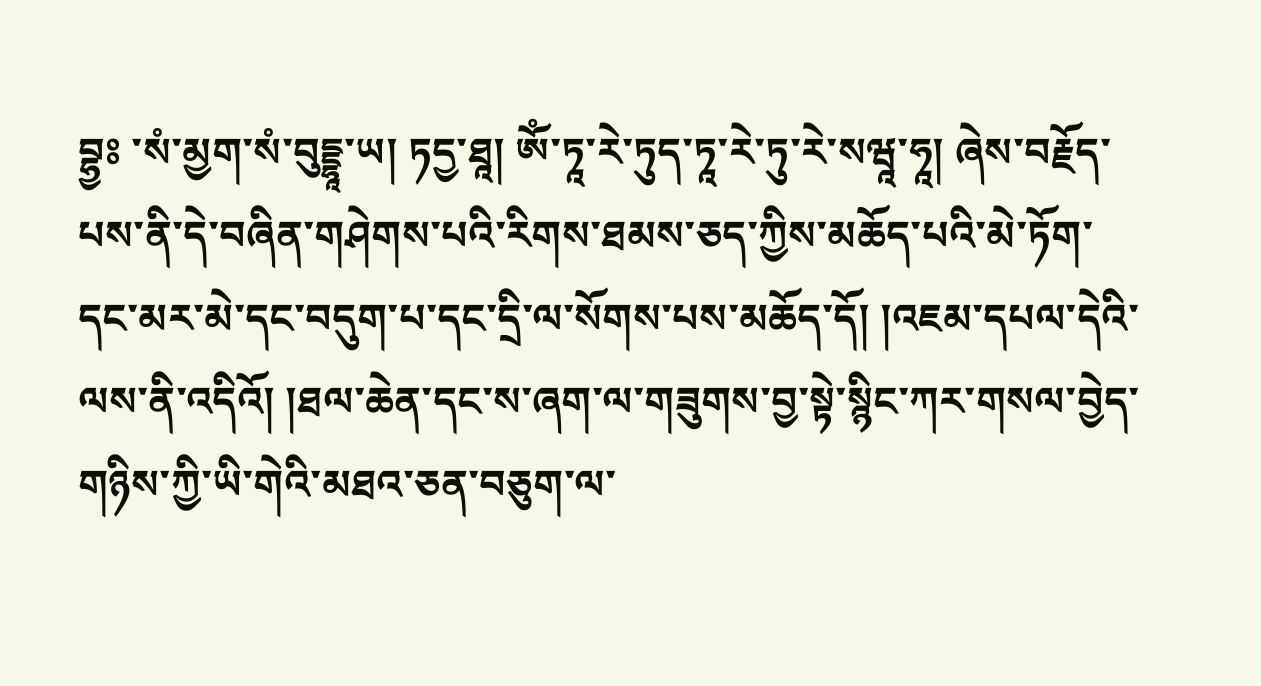བྷྱཿ ་སཾ་མྱག་སཾ་བུདྡྷཱ་ཡ། ཏདྱ་ཐཱ། ཨོཾ་ཏཱ་རེ་ཏུད་ཏཱ་རེ་ཏུ་རེ་སཝཱ་ཧཱ། ཞེས་བརྗོད་པས་ནི་དེ་བཞིན་གཤེགས་པའི་རིགས་ཐམས་ཅད་ཀྱིས་མཆོད་པའི་མེ་ཏོག་དང་མར་མེ་དང་བདུག་པ་དང་དྲི་ལ་སོགས་པས་མཆོད་དོ། །འཇམ་དཔལ་དེའི་ལས་ནི་འདིའོ། །ཐལ་ཆེན་དང་ས་ཞག་ལ་གཟུགས་བྱ་སྟེ་སྙིང་ཀར་གསལ་བྱེད་གཉིས་ཀྱི་ཡི་གེའི་མཐའ་ཅན་བཅུག་ལ་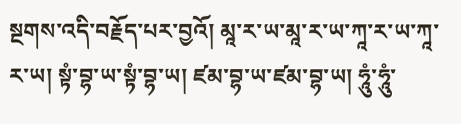སྔགས་འདི་བརྗོད་པར་བྱའོ། མཱ་ར་ཡ་མཱ་ར་ཡ་ཀཱ་ར་ཡ་ཀཱ་ར་ཡ། སྟཾ་བྷ་ཡ་སྟཾ་བྷ་ཡ། ཛམ་བྷ་ཡ་ཛམ་བྷ་ཡ། ཧཱུཾ་ཧཱུཾ་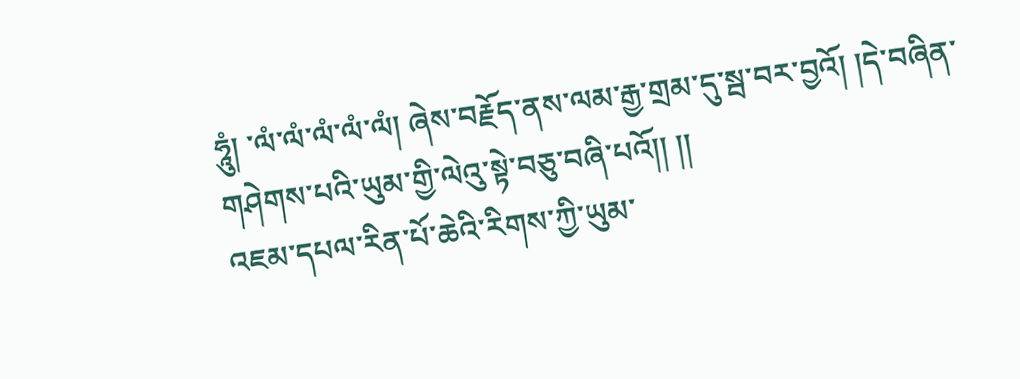ཧཱུཾ། ་ལཾ་ལཾ་ལཾ་ལཾ་ལཾ། ཞེས་བརྗོད་ནས་ལམ་རྒྱ་གྲམ་དུ་སྦ་བར་བྱའོ། །དེ་བཞིན་གཤེགས་པའི་ཡུམ་གྱི་ལེའུ་སྟེ་བཅུ་བཞི་པའོ།། །།
འཇམ་དཔལ་རིན་པོ་ཆེའི་རིགས་ཀྱི་ཡུམ་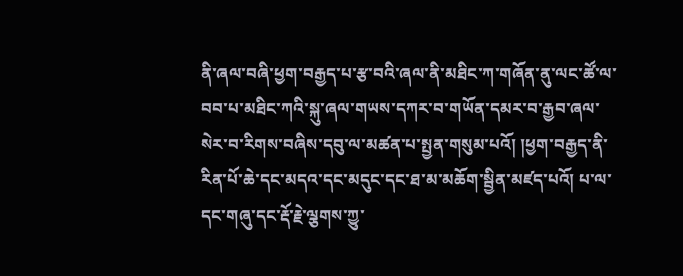ནི་ཞལ་བཞི་ཕྱག་བརྒྱད་པ་རྩ་བའི་ཞལ་ནི་མཐིང་ཀ་གཞོན་ནུ་ལང་ཚོ་ལ་བབ་པ་མཐིང་ཀའི་སྐུ་ཞལ་གཡས་དཀར་བ་གཡོན་དམར་བ་རྒྱབ་ཞལ་སེར་བ་རིགས་བཞིས་དབུ་ལ་མཚན་པ་སྤྱན་གསུམ་པའོ། །ཕྱག་བརྒྱད་ནི་རིན་པོ་ཆེ་དང་མདའ་དང་མདུང་དང་ཐ་མ་མཆོག་སྦྱིན་མཛད་པའོ། པ་ལ་དང་གཞུ་དང་རྡོ་རྗེ་ལྕགས་ཀྱུ་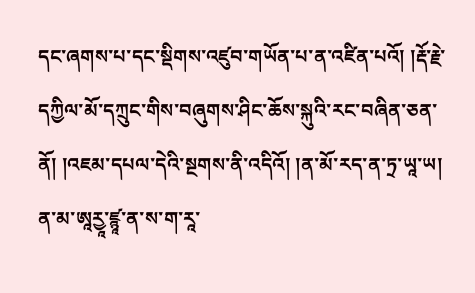དང་ཞགས་པ་དང་སྡིགས་འཛུབ་གཡོན་པ་ན་འཛིན་པའོ། །རྡོ་རྗེ་དཀྱིལ་མོ་དཀྲུང་གིས་བཞུགས་ཤིང་ཆོས་སྐུའི་རང་བཞིན་ཅན་ནོ། །འཇམ་དཔལ་དེའི་སྔགས་ནི་འདིའོ། །ན་མོ་རད་ན་ཏྲ་ཡཱ་ཡ། ན་མ་ཨཱརྱཱ་ཛྙཱ་ན་ས་ག་རཱ་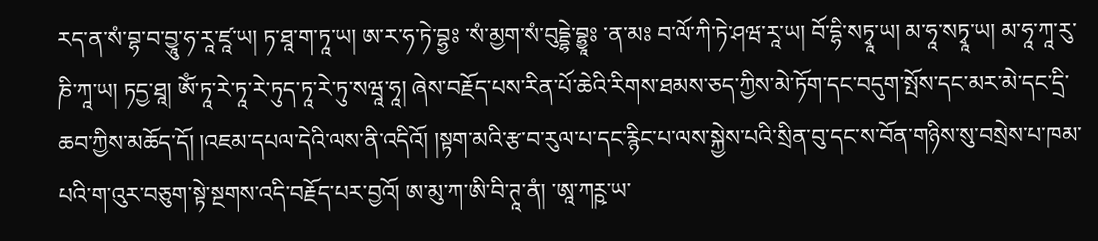རད་ན་སཾ་བྷ་བ་བྱཱུ་ཧ་རཱ་ཛཱ་ཡ། ཏ་ཐཱ་ག་ཏཱ་ཡ། ཨ་ར་ཧ་ཏེ་བྷྱཿ ་སཾ་མྱག་སཾ་བུདྡྷེ་བྷྱཱཿ ་ན་མཿ བ་ལོ་ཀི་ཏེ་ཤཝ་རཱ་ཡ། བོ་དྷི་སཏྭཱ་ཡ། མ་ཧཱ་སཏྭཱ་ཡ། མ་ཧཱ་ཀཱ་རུ་ཎི་ཀཱ་ཡ། ཏདྱ་ཐཱ། ཨོཾ་ཏཱ་རེ་ཏཱ་རེ་ཏུད་ཏཱ་རེ་ཏུ་སཝཱ་ཧཱ། ཞེས་བརྗོད་པས་རིན་པོ་ཆེའི་རིགས་ཐམས་ཅད་ཀྱིས་མེ་ཏོག་དང་བདུག་སྤོས་དང་མར་མེ་དང་དྲི་ཆབ་ཀྱིས་མཆོད་དོ། །འཇམ་དཔལ་དེའི་ལས་ནི་འདིའོ། །སྟག་མའི་རྩ་བ་རུལ་པ་དང་རྙིང་པ་ལས་སྐྱེས་པའི་སྲིན་བུ་དང་ས་བོན་གཉིས་སུ་བསྲེས་པ་ཁམ་པའི་ག་འུར་བཅུག་སྟེ་སྔགས་འདི་བརྗོད་པར་བྱའོ། ཨ་མུ་ཀ་ཨི་བི་ཊཱ་ནཾ། ་ཨཱ་ཀཪྵ་ཡ་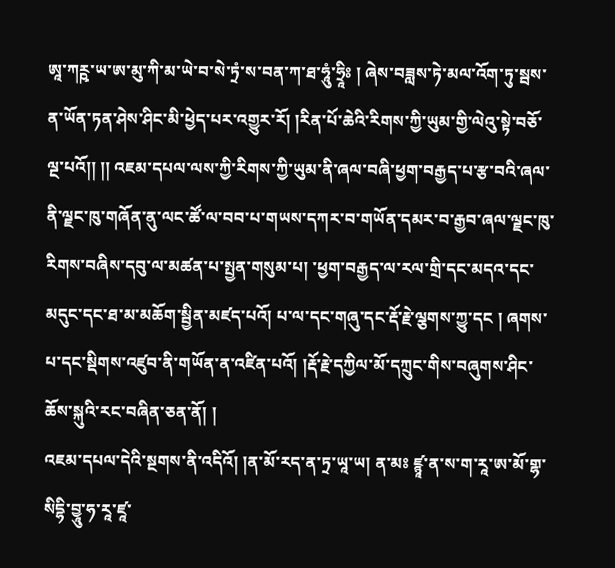ཨཱ་ཀཪྵ་ཡ་ཨ་མུ་ཀི་མ་ཡེ་བ་སེ་ཏྲཾ་ས་བན་ཀ་ཐ་ཧཱུཾ་ཧྲཱིཿ ། ཞེས་བཟླས་ཏེ་མལ་འོག་ཏུ་སྦས་ན་ཡོན་ཏན་ཤེས་ཤིང་མི་ཕྱེད་པར་འགྱུར་རོ། །རིན་པོ་ཆེའི་རིགས་ཀྱི་ཡུམ་གྱི་ལེའུ་སྟེ་བཅོ་ལྔ་པའོ།། །། འཇམ་དཔལ་ལས་ཀྱི་རིགས་ཀྱི་ཡུམ་ནི་ཞལ་བཞི་ཕྱག་བརྒྱད་པ་རྩ་བའི་ཞལ་ནི་ལྗང་ཁུ་གཞོན་ནུ་ལང་ཚོ་ལ་བབ་པ་གཡས་དཀར་བ་གཡོན་དམར་བ་རྒྱབ་ཞལ་ལྗང་ཁུ་རིགས་བཞིས་དབུ་ལ་མཚན་པ་སྤྱན་གསུམ་པ། ་ཕྱག་བརྒྱད་ལ་རལ་གྲི་དང་མདའ་དང་མདུང་དང་ཐ་མ་མཆོག་སྦྱིན་མཛད་པའོ། པ་ལ་དང་གཞུ་དང་རྡོ་རྗེ་ལྕགས་ཀྱུ་དང ། ཞགས་པ་དང་སྡིགས་འཛུབ་ནི་གཡོན་ན་འཛིན་པའོ། །རྡོ་རྗེ་དཀྱིལ་མོ་དཀྲུང་གིས་བཞུགས་ཤིང་ཆོས་སྐུའི་རང་བཞིན་ཅན་ནོ། །
འཇམ་དཔལ་དེའི་སྔགས་ནི་འདིའོ། །ན་མོ་རད་ན་ཏྲ་ཡཱ་ཡ། ན་མཿ ཛྙཱ་ན་ས་ག་རཱ་ཨ་མོ་གྷ་སིདྷི་བྱཱུ་ཧ་རཱ་ཛཱ་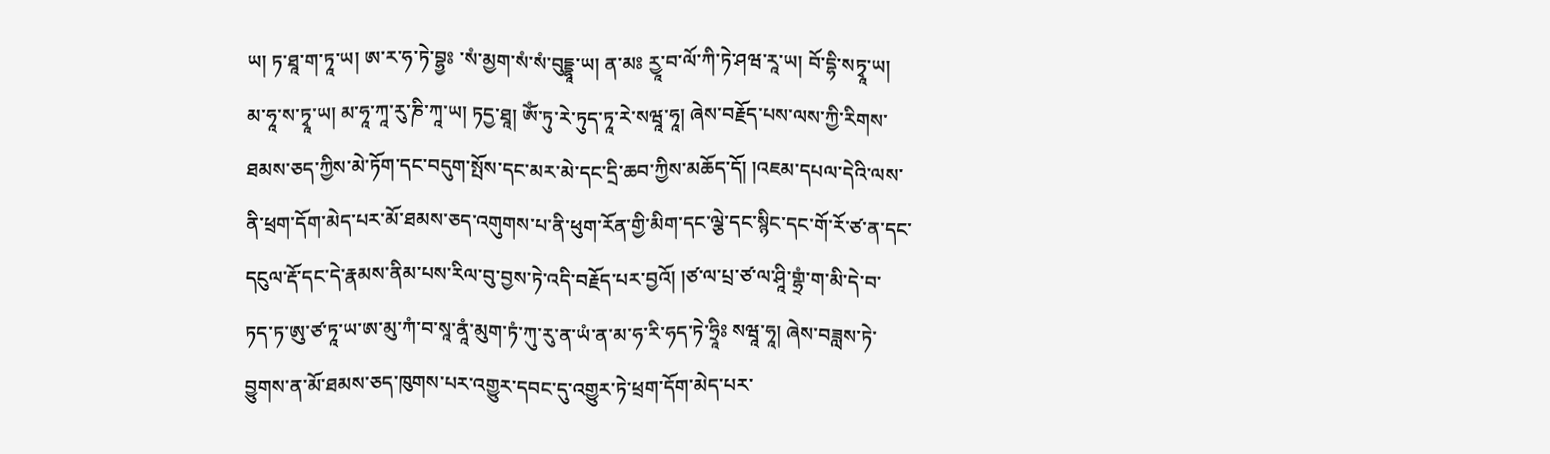ཡ། ཏ་ཐཱ་ག་ཏཱ་ཡ། ཨ་ར་ཧ་ཏེ་བྷྱཿ ་སཾ་མྱག་སཾ་སཾ་བུདྡྷཱ་ཡ། ན་མཿ རྱཱ་བ་ལོ་ཀི་ཏེ་ཤཝ་རཱ་ཡ། བོ་དྷི་སཏྭཱ་ཡ། མ་ཧཱ་ས་ཏྭཱ་ཡ། མ་ཧཱ་ཀཱ་རུ་ཎི་ཀཱ་ཡ། ཏདྱ་ཐཱ། ཨོཾ་ཏུ་རེ་ཏུད་ཏཱ་རེ་སཝཱ་ཧཱ། ཞེས་བརྗོད་པས་ལས་ཀྱི་རིགས་ཐམས་ཅད་ཀྱིས་མེ་ཏོག་དང་བདུག་སྤོས་དང་མར་མེ་དང་དྲི་ཆབ་ཀྱིས་མཆོད་དོ། །འཇམ་དཔལ་དེའི་ལས་ནི་ཕྲག་དོག་མེད་པར་མོ་ཐམས་ཅད་འགུགས་པ་ནི་ཕུག་རོན་གྱི་མིག་དང་ལྕེ་དང་སྙིང་དང་གོ་རོ་ཙ་ན་དང་དངུལ་རྡོ་དང་དེ་རྣམས་ནིམ་པས་རིལ་བུ་བྱས་ཏེ་འདི་བརྗོད་པར་བྱའོ། །ཙ་ལ་པྲ་ཙ་ལ་ཤཱི་གྷྲཾ་ག་མི་དེ་བ་ཏད་ཏ་ཨུ་ཙ་ཏཱ་ཡ་ཨ་མུ་ཀཾ་བ་སཱ་ནཱཾ་མུག་ཏཾ་ཀུ་རུ་ན་ཡཾ་ན་མ་ཧ་རི་ཧད་ཏེ་ཧྲཱིཿ སཝཱ་ཧཱ། ཞེས་བཟླས་ཏེ་བྱུགས་ན་མོ་ཐམས་ཅད་ཁུགས་པར་འགྱུར་དབང་དུ་འགྱུར་ཏེ་ཕྲག་དོག་མེད་པར་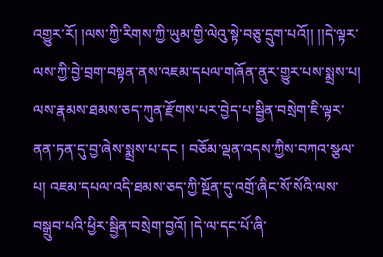འགྱུར་རོ། །ལས་ཀྱི་རིགས་ཀྱི་ཡུམ་གྱི་ལེའུ་སྟེ་བཅུ་དྲུག་པའོ།། །།དེ་ལྟར་ལས་ཀྱི་བྱེ་བྲག་བསྟན་ནས་འཇམ་དཔལ་གཞོན་ནུར་གྱུར་པས་སྨྲས་པ། ལས་རྣམས་ཐམས་ཅད་ཀུན་རྫོགས་པར་བྱེད་པ་སྦྱིན་བསྲེག་ཇི་ལྟར་ནན་ཏན་དུ་བྱ་ཞེས་སྨྲས་པ་དང ། བཅོམ་ལྡན་འདས་ཀྱིས་བཀའ་སྩལ་པ། འཇམ་དཔལ་འདི་ཐམས་ཅད་ཀྱི་སྔོན་དུ་འགྲོ་ཞིང་སོ་སོའི་ལས་བསྒྲུབ་པའི་ཕྱིར་སྦྱིན་བསྲེག་བྱའོ། །དེ་ལ་དང་པོ་ཞི་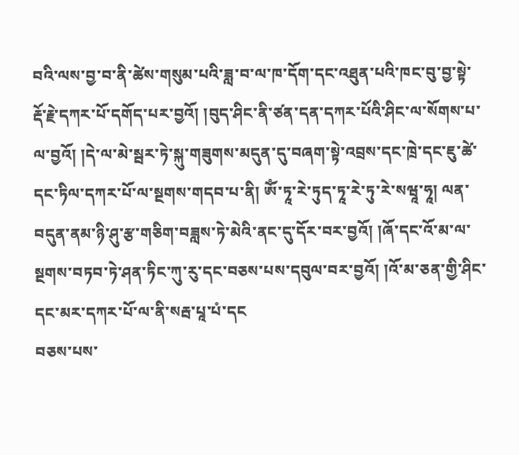བའི་ལས་བྱ་བ་ནི་ཚེས་གསུམ་པའི་ཟླ་བ་ལ་ཁ་དོག་དང་འཐུན་པའི་ཁང་བུ་བྱ་སྟེ་རྡོ་རྗེ་དཀར་པོ་དགོད་པར་བྱའོ། །བུད་ཤིང་ནི་ཙན་དན་དཀར་པོའི་ཤིང་ལ་སོགས་པ་ལ་བྱའོ། །དེ་ལ་མེ་སྦར་ཏེ་སྐུ་གཟུགས་མདུན་དུ་བཞག་སྟེ་འབྲས་དང་ཁྲེ་དང་ཇུ་ཚེ་དང་ཏིལ་དཀར་པོ་ལ་སྔགས་གདབ་པ་ནི། ཨོཾ་ཏཱ་རེ་ཏུད་ཏཱ་རེ་ཏུ་རེ་སཝཱ་ཧཱ། ལན་བདུན་ནམ་ཉི་ཤུ་རྩ་གཅིག་བཟླས་ཏེ་མེའི་ནང་དུ་དོར་བར་བྱའོ། །ཞོ་དང་འོ་མ་ལ་སྔགས་བཏབ་ཏེ་ཤན་ཏིང་ཀུ་རུ་དང་བཅས་པས་དབུལ་བར་བྱའོ། །འོ་མ་ཅན་གྱི་ཤིང་དང་མར་དཀར་པོ་ལ་ནི་སརྦ་པཱ་པཾ་དང
བཅས་པས་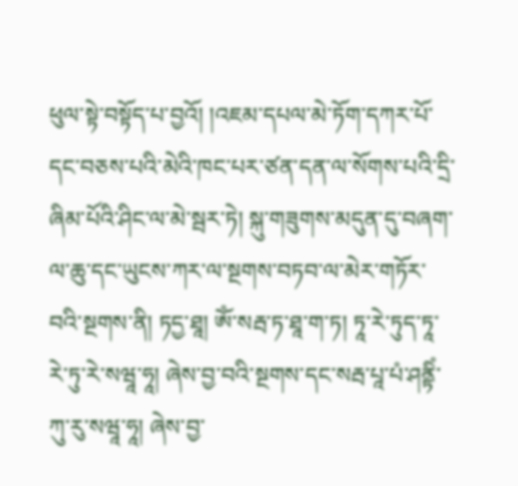ཕུལ་སྟེ་བསྟོད་པ་བྱའོ། །འཇམ་དཔལ་མེ་ཏོག་དཀར་པོ་དང་བཅས་པའི་མེའི་ཁང་པར་ཙན་དན་ལ་སོགས་པའི་དྲི་ཞིམ་པོའི་ཤིང་ལ་མེ་སྦར་ཏེ། སྐུ་གཟུགས་མདུན་དུ་བཞག་ལ་ཆུ་དང་ཡུངས་ཀར་ལ་སྔགས་བཏབ་ལ་མེར་གཏོར་བའི་སྔགས་ནི། ཏདྱ་ཐཱ། ཨོཾ་སརྦ་ཏ་ཐཱ་ག་ཏ། ཏཱ་རེ་ཏུད་ཏཱ་རེ་ཏུ་རེ་སཝཱ་ཧཱ། ཞེས་བྱ་བའི་སྔགས་དང་སརྦ་པཱ་པཾ་ཤནྟིཾ་ཀུ་རུ་སཝཱ་ཧཱ། ཞེས་བྱ་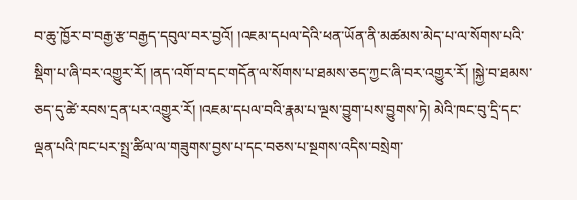བ་ཆུ་ཁྱོར་བ་བརྒྱ་རྩ་བརྒྱད་དབུལ་བར་བྱའོ། །འཇམ་དཔལ་དེའི་ཕན་ཡོན་ནི་མཚམས་མེད་པ་ལ་སོགས་པའི་སྡིག་པ་ཞི་བར་འགྱུར་རོ། །ནད་འགོ་བ་དང་གདོན་ལ་སོགས་པ་ཐམས་ཅད་ཀྱང་ཞི་བར་འགྱུར་རོ། །སྐྱེ་བ་ཐམས་ཅད་དུ་ཚེ་རབས་དྲན་པར་འགྱུར་རོ། །འཇམ་དཔལ་བའི་རྣམ་པ་ལྔས་བྱུག་པས་བྱུགས་ཏེ། མེའི་ཁང་བུ་དྲི་དང་ལྡན་པའི་ཁང་པར་སྤྲ་ཚིལ་ལ་གཟུགས་བྱས་པ་དང་བཅས་པ་སྔགས་འདིས་བསྲེག་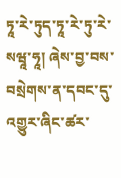ཏཱ་རེ་ཏུད་ཏཱ་རེ་ཏུ་རེ་སཝཱ་ཧཱ། ཞེས་བྱ་བས་བསྲེགས་ན་དབང་དུ་འགྱུར་ཞིང་ཚར་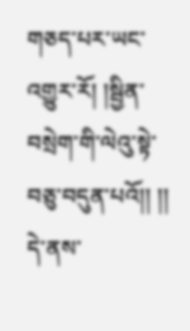གཅད་པར་ཡང་འགྱུར་རོ། །སྦྱིན་བསྲེག་གི་ལེའུ་སྟེ་བཅུ་བདུན་པའོ།། །། དེ་ནས་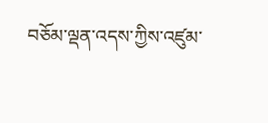བཅོམ་ལྡན་འདས་ཀྱིས་འཛུམ་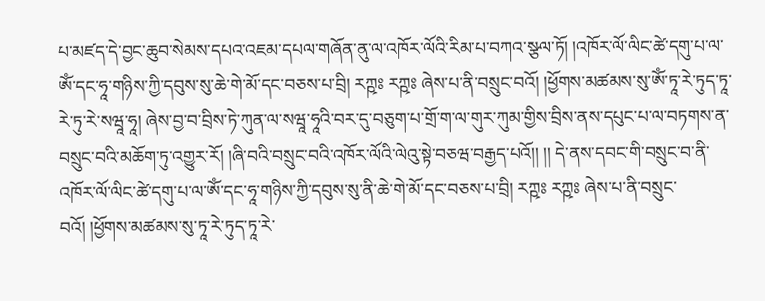པ་མཛད་དེ་བྱང་ཆུབ་སེམས་དཔའ་འཇམ་དཔལ་གཞོན་ནུ་ལ་འཁོར་ལོའི་རིམ་པ་བཀའ་སྩལ་ཏོ། །འཁོར་ལོ་ལིང་ཚེ་དགུ་པ་ལ་ཨོཾ་དང་ཧཱ་གཉིས་ཀྱི་དབུས་སུ་ཆེ་གེ་མོ་དང་བཅས་པ་བྲི། རཀྵཿ རཀྵཿ ཞེས་པ་ནི་བསྲུང་བའོ། །ཕྱོགས་མཚམས་སུ་ཨོཾ་ཏཱ་རེ་ཏུད་ཏཱ་རེ་ཏུ་རེ་སཝཱ་ཧཱ། ཞེས་བྱ་བ་བྲིས་ཏེ་ཀུན་ལ་སཝཱ་ཧཱའི་བར་དུ་བཅུག་པ་གྲོ་ག་ལ་གུར་ཀུམ་གྱིས་བྲིས་ནས་དཔུང་པ་ལ་བཏགས་ན་བསྲུང་བའི་མཆོག་ཏུ་འགྱུར་རོ། །ཞི་བའི་བསྲུང་བའི་འཁོར་ལོའི་ལེའུ་སྟེ་བཅཝ་བརྒྱད་པའོ།། །། དེ་ནས་དབང་གི་བསྲུང་བ་ནི་འཁོར་ལོ་ལིང་ཚེ་དགུ་པ་ལ་ཨོཾ་དང་ཧཱ་གཉིས་ཀྱི་དབུས་སུ་ནི་ཆེ་གེ་མོ་དང་བཅས་པ་བྲི། རཀྵཿ རཀྵཿ ཞེས་པ་ནི་བསྲུང་བའོ། །ཕྱོགས་མཚམས་སུ་ཏཱ་རེ་ཏུད་ཏཱ་རེ་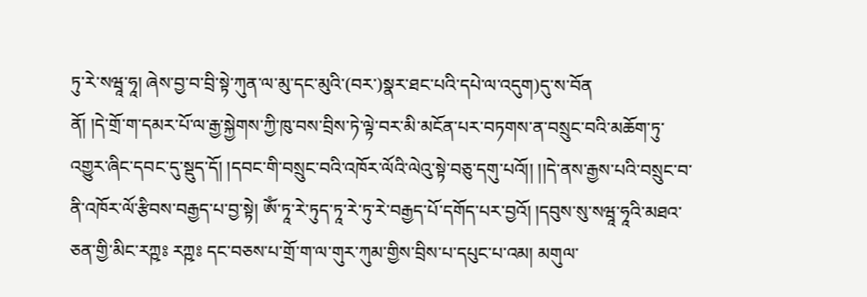ཏུ་རེ་སཝཱ་ཧཱ། ཞེས་བྱ་བ་བྲི་སྟེ་ཀུན་ལ་མུ་དང་མུའི་(བར་)སྣར་ཐང་པའི་དཔེ་ལ་འདུག)དུ་ས་བོན
ནོ། །དེ་གྲོ་ག་དམར་པོ་ལ་རྒྱ་སྐྱེགས་ཀྱི་ཁུ་བས་བྲིས་ཏེ་ལྟེ་བར་མི་མངོན་པར་བཏགས་ན་བསྲུང་བའི་མཆོག་ཏུ་འགྱུར་ཞིང་དབང་དུ་སྡུད་དོ། །དབང་གི་བསྲུང་བའི་འཁོར་ལོའི་ལེའུ་སྟེ་བཅུ་དགུ་པའོ།། །།དེ་ནས་རྒྱས་པའི་བསྲུང་བ་ནི་འཁོར་ལོ་རྩིབས་བརྒྱད་པ་བྱ་སྟེ། ཨོཾ་ཏཱ་རེ་ཏུད་ཏཱ་རེ་ཏུ་རེ་བརྒྱད་པོ་དགོད་པར་བྱའོ། །དབུས་སུ་སཝཱ་ཧཱའི་མཐའ་ཅན་གྱི་མིང་རཀྵཿ རཀྵཿ དང་བཅས་པ་གྲོ་ག་ལ་གུར་ཀུམ་གྱིས་བྲིས་པ་དཔུང་པ་འམ། མགུལ་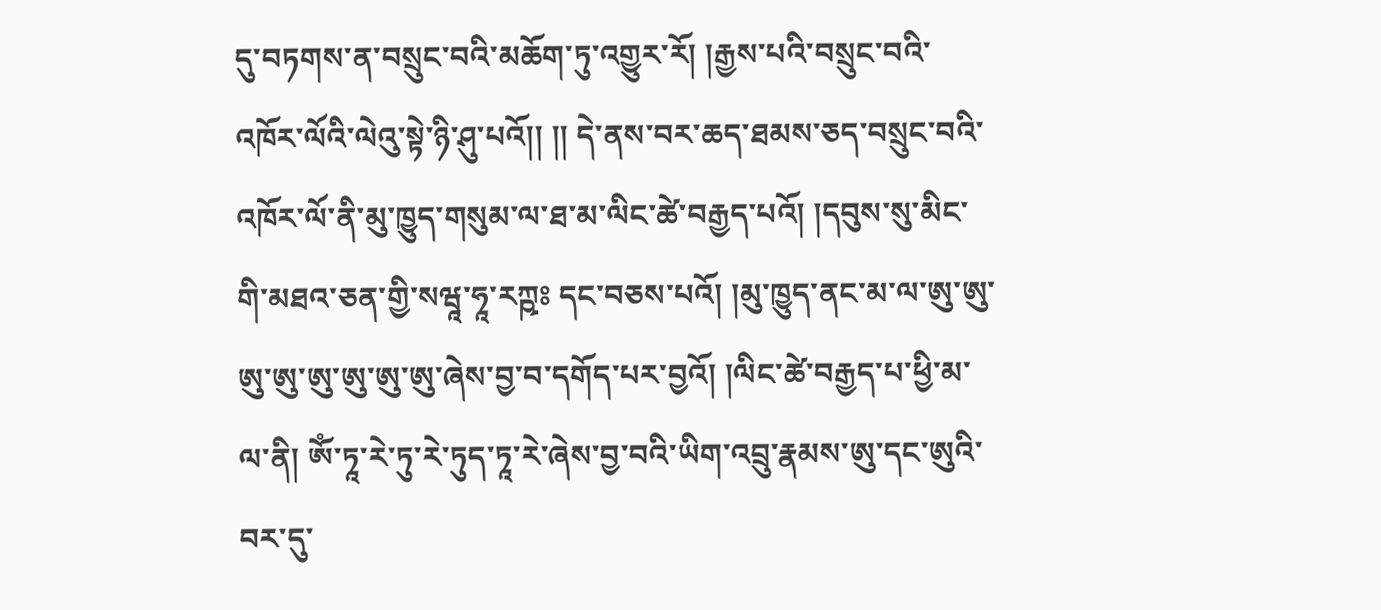དུ་བཏགས་ན་བསྲུང་བའི་མཆོག་ཏུ་འགྱུར་རོ། །རྒྱས་པའི་བསྲུང་བའི་འཁོར་ལོའི་ལེའུ་སྟེ་ཉི་ཤུ་པའོ།། །། དེ་ནས་བར་ཆད་ཐམས་ཅད་བསྲུང་བའི་འཁོར་ལོ་ནི་མུ་ཁྱུད་གསུམ་ལ་ཐ་མ་ལིང་ཚེ་བརྒྱད་པའོ། །དབུས་སུ་མིང་གི་མཐའ་ཅན་གྱི་སཝཱ་ཧཱ་རཀྵཿ དང་བཅས་པའོ། །མུ་ཁྱུད་ནང་མ་ལ་ཨུ་ཨུ་ཨུ་ཨུ་ཨུ་ཨུ་ཨུ་ཨུ་ཞེས་བྱ་བ་དགོད་པར་བྱའོ། །ལིང་ཚེ་བརྒྱད་པ་ཕྱི་མ་ལ་ནི། ཨོཾ་ཏཱ་རེ་ཏུ་རེ་ཏུད་ཏཱ་རེ་ཞེས་བྱ་བའི་ཡིག་འབྲུ་རྣམས་ཨུ་དང་ཨུའི་བར་དུ་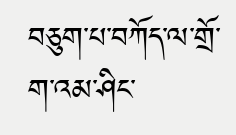བཅུག་པ་བཀོད་ལ་གྲོ་ག་འམ་ཤིང་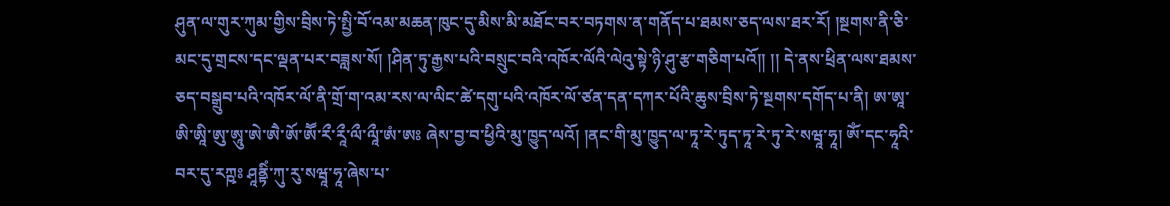ཤུན་ལ་གུར་ཀུམ་གྱིས་བྲིས་ཏེ་སྤྱི་བོ་འམ་མཆན་ཁུང་དུ་མིས་མི་མཐོང་བར་བཏགས་ན་གནོད་པ་ཐམས་ཅད་ལས་ཐར་རོ། །སྔགས་ནི་ཅི་མང་དུ་གྲངས་དང་ལྡན་པར་བཟླས་སོ། །ཤིན་ཏུ་རྒྱས་པའི་བསྲུང་བའི་འཁོར་ལོའི་ལེའུ་སྟེ་ཉི་ཤུ་རྩ་གཅིག་པའོ།། །། དེ་ནས་ཕྲིན་ལས་ཐམས་ཅད་བསྒྲུབ་པའི་འཁོར་ལོ་ནི་གྲོ་ག་འམ་རས་ལ་ལིང་ཚེ་དགུ་པའི་འཁོར་ལོ་ཙན་དན་དཀར་པོའི་ཆུས་བྲིས་ཏེ་སྔགས་དགོད་པ་ནི། ཨ་ཨཱ་ཨི་ཨཱི་ཨུ་ཨཱུ་ཨེ་ཨཻ་ཨོ་ཨཽ་རྀ་རཱྀ་ལྀ་ལཱྀ་ཨཾ་ཨཿ ཞེས་བྱ་བ་ཕྱིའི་མུ་ཁྱུད་ལའོ། །ནང་གི་མུ་ཁྱུད་ལ་ཏཱ་རེ་ཏུད་ཏཱ་རེ་ཏུ་རེ་སཝཱ་ཧཱ། ཨོཾ་དང་ཧཱའི་བར་དུ་རཀྵཿ ཤཱནྟིཾ་ཀུ་རུ་སཝཱ་ཧཱ་ཞེས་པ་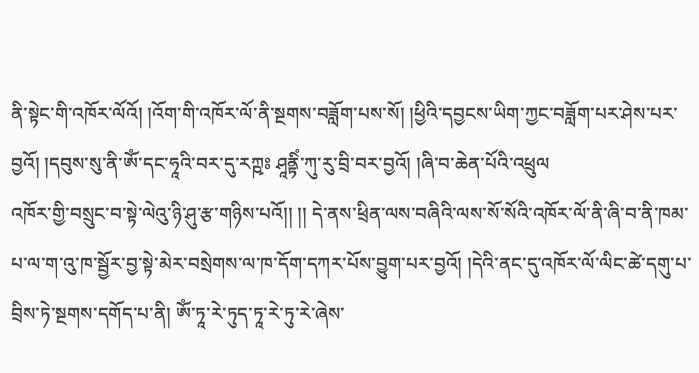ནི་སྟེང་གི་འཁོར་ལོའོ། །འོག་གི་འཁོར་ལོ་ནི་སྔགས་བཟློག་པས་སོ། །ཕྱིའི་དབྱངས་ཡིག་ཀྱང་བཟློག་པར་ཤེས་པར་བྱའོ། །དབུས་སུ་ནི་ཨོཾ་དང་ཧཱའི་བར་དུ་རཀྵཿ ཤཱནྟིཾ་ཀུ་རུ་བྲི་བར་བྱའོ། །ཞི་བ་ཆེན་པོའི་འཕྲུལ
འཁོར་གྱི་བསྲུང་བ་སྟེ་ལེའུ་ཉི་ཤུ་རྩ་གཉིས་པའོ།། །། དེ་ནས་ཕྲིན་ལས་བཞིའི་ལས་སོ་སོའི་འཁོར་ལོ་ནི་ཞི་བ་ནི་ཁམ་པ་ལ་ག་འུ་ཁ་སྦྱོར་བྱ་སྟེ་མེར་བསྲེགས་ལ་ཁ་དོག་དཀར་པོས་བྱུག་པར་བྱའོ། །དེའི་ནང་དུ་འཁོར་ལོ་ལིང་ཚེ་དགུ་པ་བྲིས་ཏེ་སྔགས་དགོད་པ་ནི། ཨོཾ་ཏཱ་རེ་ཏུད་ཏཱ་རེ་ཏུ་རེ་ཞེས་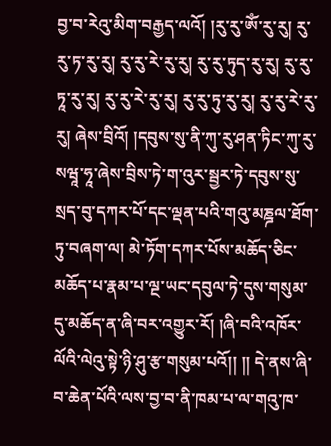བྱ་བ་རེའུ་མིག་བརྒྱད་ལའོ། །རུ་རུ་ཨོཾ་རུ་རུ། རུ་རུ་ཏ་རུ་རུ། རུ་རུ་རེ་རུ་རུ། རུ་རུ་ཏུད་རུ་རུ། རུ་རུ་ཏཱ་རུ་རུ། རུ་རུ་རེ་རུ་རུ། རུ་རུ་ཏུ་རུ་རུ། རུ་རུ་རེ་རུ་རུ། ཞེས་བྲིའོ། །དབུས་སུ་ནི་ཀུ་རུ་ཤན་ཏིང་ཀུ་རུ་སཝཱ་ཧཱ་ཞེས་བྲིས་ཏེ་ག་འུར་སྦྱར་ཏེ་དབུས་སུ་སྲད་བུ་དཀར་པོ་དང་ལྡན་པའི་གའུ་མཎྜལ་ཐོག་ཏུ་བཞག་ལ། མེ་ཏོག་དཀར་པོས་མཆོད་ཅིང་མཆོད་པ་རྣམ་པ་ལྔ་ཡང་དབུལ་ཏེ་དུས་གསུམ་དུ་མཆོད་ན་ཞི་བར་འགྱུར་རོ། །ཞི་བའི་འཁོར་ལོའི་ལེའུ་སྟེ་ཉི་ཤུ་རྩ་གསུམ་པའོ།། །། དེ་ནས་ཞི་བ་ཆེན་པོའི་ལས་བྱ་བ་ནི་ཁམ་པ་ལ་གའུ་ཁ་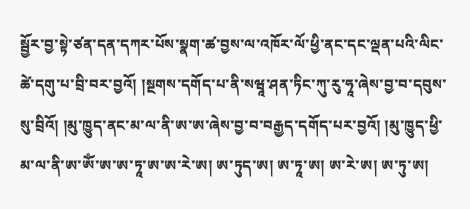སྦྱོར་བྱ་སྟེ་ཙན་དན་དཀར་པོས་སྣག་ཚ་བྱས་ལ་འཁོར་ལོ་ཕྱི་ནང་དང་ལྡན་པའི་ལིང་ཚེ་དགུ་པ་བྲི་བར་བྱའོ། །སྔགས་དགོད་པ་ནི་སཝཱ་ཤན་ཏིང་ཀུ་རུ་ཧཱ་ཞེས་བྱ་བ་དབུས་སུ་བྲིའོ། །མུ་ཁྱུད་ནང་མ་ལ་ནི་ཨ་ཨ་ཞེས་བྱ་བ་བརྒྱད་དགོད་པར་བྱའོ། །མུ་ཁྱུད་ཕྱི་མ་ལ་ནི་ཨ་ཨོཾ་ཨ་ཨ་ཏཱ་ཨ་ཨ་རེ་ཨ། ཨ་ཏུད་ཨ། ཨ་ཏཱ་ཨ། ཨ་རེ་ཨ། ཨ་ཏུ་ཨ།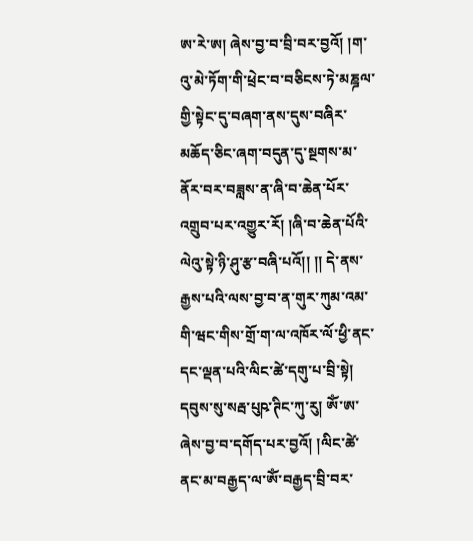ཨ་རེ་ཨ། ཞེས་བྱ་བ་བྲི་བར་བྱའོ། །ག་འུ་མེ་ཏོག་གི་ཕྲེང་བ་བཅིངས་ཏེ་མཎྜལ་གྱི་སྟེང་དུ་བཞག་ནས་དུས་བཞིར་མཆོད་ཅིང་ཞག་བདུན་དུ་སྔགས་མ་ནོར་བར་བཟླས་ན་ཞི་བ་ཆེན་པོར་འགྲུབ་པར་འགྱུར་རོ། །ཞི་བ་ཆེན་པོའི་ལེའུ་སྟེ་ཉི་ཤུ་རྩ་བཞི་པའོ།། །། དེ་ནས་རྒྱས་པའི་ལས་བྱ་བ་ན་གུར་ཀུམ་འམ་གི་ཝང་གིས་གྲོ་ག་ལ་འཁོར་ལོ་ཕྱི་ནང་དང་ལྡན་པའི་ལིང་ཚེ་དགུ་པ་བྲི་སྟེ། དབུས་སུ་སརྦ་པུཥ་ཊིང་ཀུ་རུ། ཨོཾ་ཨ་ཞེས་བྱ་བ་དགོད་པར་བྱའོ། །ལིང་ཚེ་ནང་མ་བརྒྱད་ལ་ཨོཾ་བརྒྱད་བྲི་བར་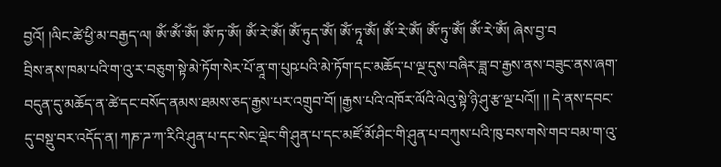བྱའོ། །ལིང་ཚེ་ཕྱི་མ་བརྒྱད་ལ། ཨོཾ་ཨོཾ་ཨོཾ། ཨོཾ་ཏ་ཨོཾ། ཨོཾ་རེ་ཨོཾ། ཨོཾ་ཏུད་ཨོཾ། ཨོཾ་ཏཱ་ཨོཾ། ཨོཾ་རེ་ཨོཾ། ཨོཾ་ཏུ་ཨོཾ། ཨོཾ་རེ་ཨོཾ། ཞེས་བྱ་བ
བྲིས་ནས་ཁམ་པའི་ག་འུ་ར་བཅུག་སྟེ་མེ་ཏོག་སེར་པོ་ནཱ་ག་པུཥ་པའི་མེ་ཏོག་དང་མཆོད་པ་ལྔ་དུས་བཞིར་ཟླ་བ་རྒྱས་ནས་བཟུང་ནས་ཞག་བདུན་དུ་མཆོད་ན་ཚེ་དང་བསོད་ནམས་ཐམས་ཅད་རྒྱས་པར་འགྲུབ་བོ། །རྒྱས་པའི་འཁོར་ལོའི་ལེའུ་སྟེ་ཉི་ཤུ་རྩ་ལྔ་པའོ།། །། དེ་ནས་དབང་དུ་བསྡུ་བར་འདོད་ན། ཀཎ་ཌ་ཀ་རིའི་ཤུན་པ་དང་སེང་ལྡེང་གི་ཤུན་པ་དང་མཛོ་མོ་ཤིང་གི་ཤུན་པ་བཀུས་པའི་ཁུ་བས་གསེ་གབ་བམ་ག་འུ་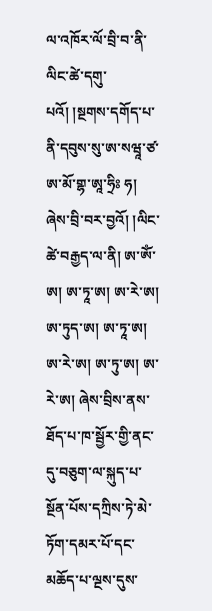ལ་འཁོར་ལོ་བྲི་བ་ནི་ལིང་ཚེ་དགུ་པའོ། །སྔགས་དགོད་པ་ནི་དབུས་སུ་ཨ་སཝཱ་ཙ་ཨ་མོ་གྷ་ཨཱ་ཧྲིཿ ཧ། ཞེས་བྲི་བར་བྱའོ། །ལིང་ཚེ་བརྒྱད་ལ་ནི། ཨ་ཨོཾ་ཨ། ཨ་ཏཱ་ཨ། ཨ་རེ་ཨ། ཨ་ཏུད་ཨ། ཨ་ཏཱ་ཨ། ཨ་རེ་ཨ། ཨ་ཏུ་ཨ། ཨ་རེ་ཨ། ཞེས་བྲིས་ནས་ཐོད་པ་ཁ་སྦྱོར་གྱི་ནང་དུ་བཅུག་ལ་སྐུད་པ་སྔོན་པོས་དཀྲིས་ཏེ་མེ་ཏོག་དམར་པོ་དང་མཆོད་པ་ལྔས་དུས་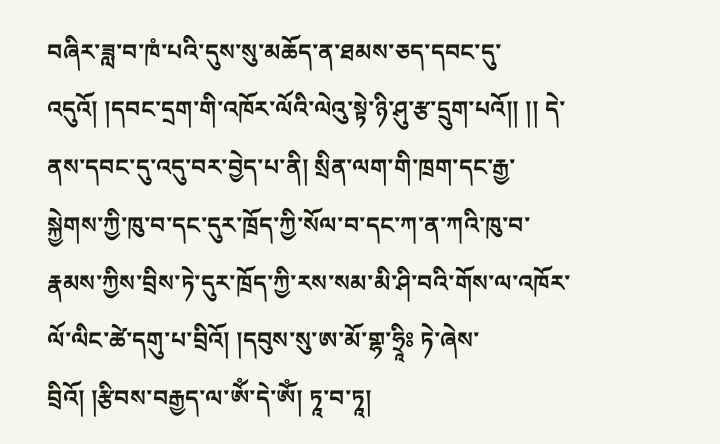བཞིར་ཟླ་བ་ཁཾ་པའི་དུས་སུ་མཆོད་ན་ཐམས་ཅད་དབང་དུ་འདུའོ། །དབང་དྲག་གི་འཁོར་ལོའི་ལེའུ་སྟེ་ཉི་ཤུ་རྩ་དྲུག་པའོ།། །། དེ་ནས་དབང་དུ་འདུ་བར་བྱེད་པ་ནི། སྲིན་ལག་གི་ཁྲག་དང་རྒྱ་སྐྱེགས་ཀྱི་ཁུ་བ་དང་དུར་ཁྲོད་ཀྱི་སོལ་བ་དང་ཀ་ན་ཀའི་ཁུ་བ་རྣམས་ཀྱིས་བྲིས་ཏེ་དུར་ཁྲོད་ཀྱི་རས་སམ་མི་ཤི་བའི་གོས་ལ་འཁོར་ལོ་ལིང་ཚེ་དགུ་པ་བྲིའོ། །དབུས་སུ་ཨ་མོ་གྷ་ཧྲཱིཿ ཏེ་ཞེས་བྲིའོ། །རྩིབས་བརྒྱད་ལ་ཨོཾ་དེ་ཨོཾ། ཏཱ་བ་ཏཱ།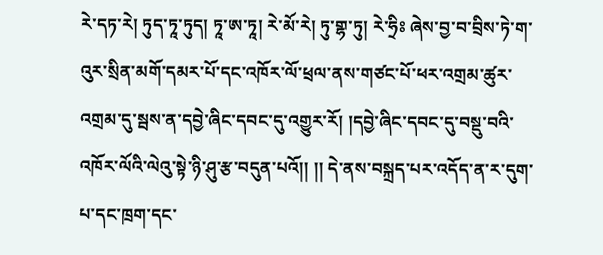རེ་དཏ་རེ། ཏུད་ཏཱ་ཏུད། ཏཱ་ཨ་ཏཱ། རེ་མོ་རེ། ཏུ་གྷ་ཏུ། རེ་ཧྲིཿ ཞེས་བྱ་བ་བྲིས་ཏེ་ག་འུར་སྲིན་མགོ་དམར་པོ་དང་འཁོར་ལོ་ཕྲལ་ནས་གཙང་པོ་ཕར་འགྲམ་ཚུར་འགྲམ་དུ་སྦས་ན་དབྱེ་ཞིང་དབང་དུ་འགྱུར་རོ། །དབྱེ་ཞིང་དབང་དུ་བསྡུ་བའི་འཁོར་ལོའི་ལེའུ་སྟེ་ཉི་ཤུ་རྩ་བདུན་པའོ།། །། དེ་ནས་བསྐྲད་པར་འདོད་ན་ར་དུག་པ་དང་ཁྲག་དང་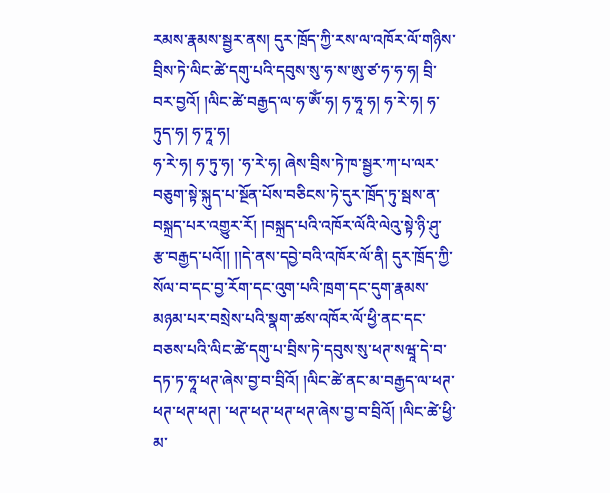རམས་རྣམས་སྦྱར་ནས། དུར་ཁྲོད་ཀྱི་རས་ལ་འཁོར་ལོ་གཉིས་བྲིས་ཏེ་ལིང་ཚེ་དགུ་པའི་དབུས་སུ་ཧ་ས་ཨུ་ཙ་ཧ་ཧ་ཧ། བྲི་བར་བྱའོ། །ལིང་ཚེ་བརྒྱད་ལ་ཧ་ཨོཾ་ཧ། ཧ་ཧཱ་ཧ། ཧ་རེ་ཧ། ཧ་ཏུད་ཧ། ཧ་ཏཱ་ཧ།
ཧ་རེ་ཧ། ཧ་ཏུ་ཧ། ་ཧ་རེ་ཧ། ཞེས་བྲིས་ཏེ་ཁ་སྦྱར་ཀ་པ་ལར་བཅུག་སྟེ་སྐུད་པ་སྔོན་པོས་བཅིངས་ཏེ་དུར་ཁྲོད་ཏུ་སྦས་ན་བསྐྲད་པར་འགྱུར་རོ། །བསྐྲད་པའི་འཁོར་ལོའི་ལེའུ་སྟེ་ཉི་ཤུ་རྩ་བརྒྱད་པའོ།། །།དེ་ནས་དབྱེ་བའི་འཁོར་ལོ་ནི། དུར་ཁྲོད་ཀྱི་སོལ་བ་དང་བྱ་རོག་དང་འུག་པའི་ཁྲག་དང་དུག་རྣམས་མཉམ་པར་བསྲེས་པའི་སྣག་ཚས་འཁོར་ལོ་ཕྱི་ནང་དང་བཅས་པའི་ལིང་ཚེ་དགུ་པ་བྲིས་ཏེ་དབུས་སུ་ཕཊ་སཝཱ་དེ་བ་དཏ་ཏ་ཧཱ་ཕཊ་ཞེས་བྱ་བ་བྲིའོ། །ལིང་ཚེ་ནང་མ་བརྒྱད་ལ་ཕཊ་ཕཊ་ཕཊ་ཕཊ། ་ཕཊ་ཕཊ་ཕཊ་ཕཊ་ཞེས་བྱ་བ་བྲིའོ། །ལིང་ཚེ་ཕྱི་མ་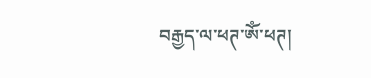བརྒྱད་ལ་ཕཊ་ཨོཾ་ཕཊ།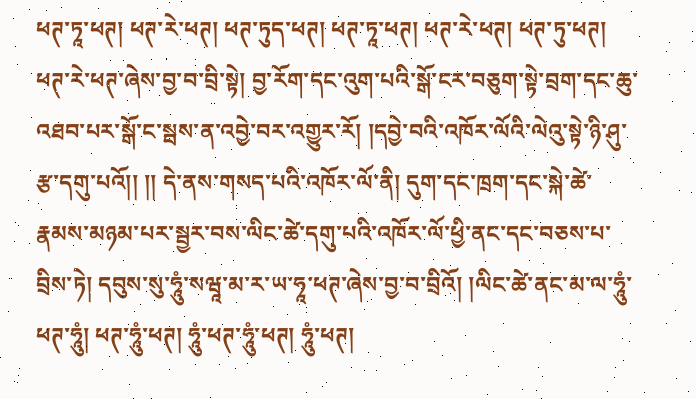ཕཊ་ཏཱ་ཕཊ། ཕཊ་རེ་ཕཊ། ཕཊ་ཏུད་ཕཊ། ཕཊ་ཏཱ་ཕཊ། ཕཊ་རེ་ཕཊ། ཕཊ་ཏུ་ཕཊ། ཕཊ་རེ་ཕཊ་ཞེས་བྱ་བ་བྲི་སྟེ། བྱ་རོག་དང་འུག་པའི་སྒོ་ངར་བཅུག་སྟེ་བྲག་དང་ཆུ་འཐབ་པར་སྒོ་ང་སྦས་ན་འབྱེ་བར་འགྱུར་རོ། །དབྱེ་བའི་འཁོར་ལོའི་ལེའུ་སྟེ་ཉི་ཤུ་རྩ་དགུ་པའོ།། །། དེ་ནས་གསད་པའི་འཁོར་ལོ་ནི། དུག་དང་ཁྲག་དང་སྐེ་ཚེ་རྣམས་མཉམ་པར་སྦྱར་བས་ལིང་ཚེ་དགུ་པའི་འཁོར་ལོ་ཕྱི་ནང་དང་བཅས་པ་བྲིས་ཏེ། དབུས་སུ་ཧཱུཾ་སཝཱ་མ་ར་ཡ་ཧཱ་ཕཊ་ཞེས་བྱ་བ་བྲིའོ། །ལིང་ཚེ་ནང་མ་ལ་ཧཱུཾ་ཕཊ་ཧཱུཾ། ཕཊ་ཧཱུཾ་ཕཊ། ཧཱུཾ་ཕཊ་ཧཱུཾ་ཕཊ། ཧཱུཾ་ཕཊ།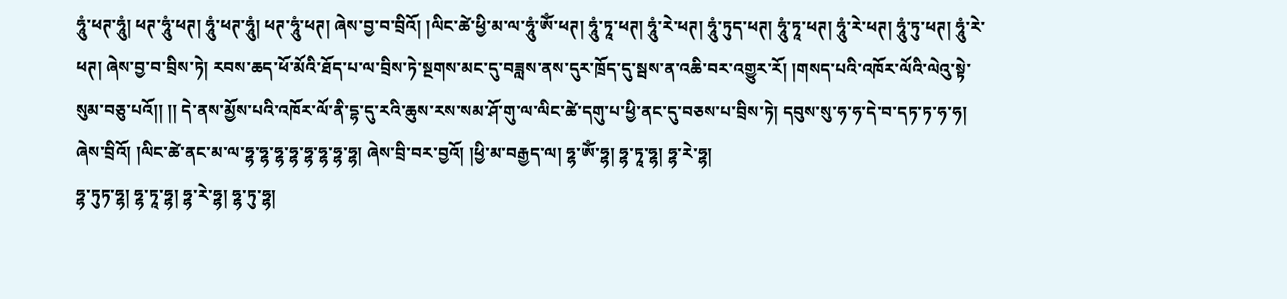ཧཱུཾ་ཕཊ་ཧཱུཾ། ཕཊ་ཧཱུཾ་ཕཊ། ཧཱུཾ་ཕཊ་ཧཱུཾ། ཕཊ་ཧཱུཾ་ཕཊ། ཞེས་བྱ་བ་བྲིའོ། །ལིང་ཚེ་ཕྱི་མ་ལ་ཧཱུཾ་ཨོཾ་ཕཊ། ཧཱུཾ་ཏཱ་ཕཊ། ཧཱུཾ་རེ་ཕཊ། ཧཱུཾ་ཏུད་ཕཊ། ཧཱུཾ་ཏཱ་ཕཊ། ཧཱུཾ་རེ་ཕཊ། ཧཱུཾ་ཏུ་ཕཊ། ཧཱུཾ་རེ་ཕཊ། ཞེས་བྱ་བ་བྲིས་ཏེ། རབས་ཆད་ཕོ་མོའི་ཐོད་པ་ལ་བྲིས་ཏེ་སྔགས་མང་དུ་བཟླས་ནས་དུར་ཁྲོད་དུ་སྦས་ན་འཆི་བར་འགྱུར་རོ། །གསད་པའི་འཁོར་ལོའི་ལེའུ་སྟེ་སུམ་བཅུ་པའོ།། །། དེ་ནས་མྱོས་པའི་འཁོར་ལོ་ནི་དྷ་དུ་རའི་ཆུས་རས་སམ་ཤོ་གུ་ལ་ལིང་ཚེ་དགུ་པ་ཕྱི་ནང་དུ་བཅས་པ་བྲིས་ཏེ། དབུས་སུ་ཧ་ཧ་དེ་བ་དཏ་ཏ་ཧ་ཧ། ཞེས་བྲིའོ། །ལིང་ཚེ་ནང་མ་ལ་ཧྷ་ཧྷ་ཧྷ་ཧྷ་ཧྷ་ཧྷ་ཧྷ་ཧྷ། ཞེས་བྲི་བར་བྱའོ། །ཕྱི་མ་བརྒྱད་ལ། ཧྷ་ཨོཾ་ཧྷ། ཧྷ་ཏཱ་ཧྷ། ཧྷ་རེ་ཧྷ།
ཧྷ་ཏུཏ་ཧྷ། ཧྷ་ཏཱ་ཧྷ། ཧྷ་རེ་ཧྷ། ཧྷ་ཏུ་ཧྷ།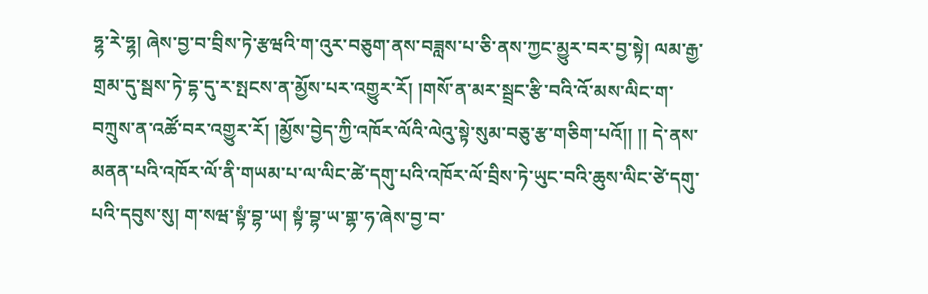ཧྷ་རེ་ཧྷ། ཞེས་བྱ་བ་བྲིས་ཏེ་རྩཝའི་ག་འུར་བཅུག་ནས་བཟླས་པ་ཅི་ནས་ཀྱང་མྱུར་བར་བྱ་སྟེ། ལམ་རྒྱ་གྲམ་དུ་སྦས་ཏེ་དྷ་དུ་ར་སྤངས་ན་མྱོས་པར་འགྱུར་རོ། །གསོ་ན་མར་སྦྲང་རྩི་བའི་འོ་མས་ལིང་ག་བཀྲུས་ན་འཚོ་བར་འགྱུར་རོ། །མྱོས་བྱེད་ཀྱི་འཁོར་ལོའི་ལེའུ་སྟེ་སུམ་བཅུ་རྩ་གཅིག་པའོ།། །། དེ་ནས་མནན་པའི་འཁོར་ལོ་ནི་གཡམ་པ་ལ་ལིང་ཚེ་དགུ་པའི་འཁོར་ལོ་བྲིས་ཏེ་ཡུང་བའི་ཆུས་ལིང་ཙེ་དགུ་པའི་དབུས་སུ། ག་སཝ་སྟཾ་བྷ་ཡ། སྟཾ་བྷ་ཡ་གྷ་ཧ་ཞེས་བྱ་བ་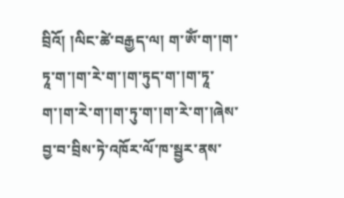བྲིའོ། །ལིང་ཚེ་བརྒྱད་ལ། ག་ཨོཾ་ག་།ག་ཏཱ་ག་།ག་རེ་ག་།ག་ཏུད་ག་།ག་ཏཱ་ག་།ག་རེ་ག་།ག་ཏུ་ག་།ག་རེ་ག་།ཞེས་བྱ་བ་བྲིས་ཏེ་འཁོར་ལོ་ཁ་སྦྱར་ནས་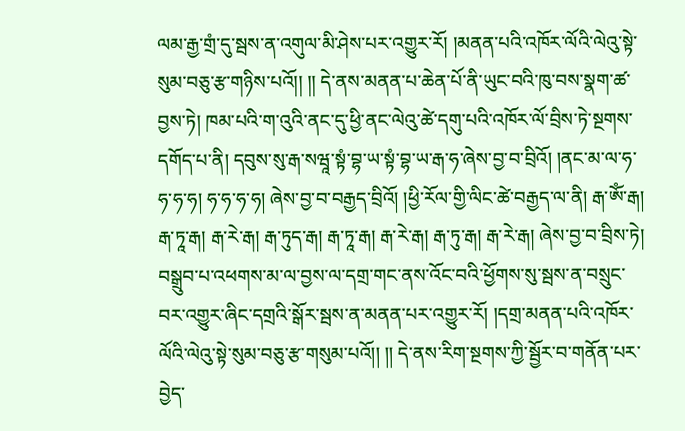ལམ་རྒྱ་གྲཾ་དུ་སྦས་ན་འགུལ་མི་ཤེས་པར་འགྱུར་རོ། །མནན་པའི་འཁོར་ལོའི་ལེའུ་སྟེ་སུམ་བཅུ་རྩ་གཉིས་པའོ།། །། དེ་ནས་མནན་པ་ཆེན་པོ་ནི་ཡུང་བའི་ཁུ་བས་སྣག་ཚ་བྱས་ཏེ། ཁམ་པའི་ག་འུའི་ནང་དུ་ཕྱི་ནང་ལེའུ་ཚེ་དགུ་པའི་འཁོར་ལོ་བྲིས་ཏེ་སྔགས་དགོད་པ་ནི། དབུས་སུ་རྒ་སཝཱ་སྟཾ་བྷ་ཡ་སྟཾ་བྷ་ཡ་རྒ་ཧ་ཞེས་བྱ་བ་བྲིའོ། །ནང་མ་ལ་ཧ་ཧ་ཧ་ཧ། ཧ་ཧ་ཧ་ཧ། ཞེས་བྱ་བ་བརྒྱད་བྲིའོ། །ཕྱི་རོལ་གྱི་ལིང་ཚེ་བརྒྱད་ལ་ནི། རྒ་ཨོཾ་རྒ། རྒ་ཏཱ་རྒ། རྒ་རེ་རྒ། རྒ་ཏུད་རྒ། རྒ་ཏཱ་རྒ། རྒ་རེ་རྒ། རྒ་ཏུ་རྒ། རྒ་རེ་རྒ། ཞེས་བྱ་བ་བྲིས་ཏེ། བསྒྲུབ་པ་འཕགས་མ་ལ་བྱས་ལ་དགྲ་གང་ནས་འོང་བའི་ཕྱོགས་སུ་སྦས་ན་བསྲུང་བར་འགྱུར་ཞིང་དགྲའི་སྒོར་སྦས་ན་མནན་པར་འགྱུར་རོ། །དགྲ་མནན་པའི་འཁོར་ལོའི་ལེའུ་སྟེ་སུམ་བཅུ་རྩ་གསུམ་པའོ།། །། དེ་ནས་རིག་སྔགས་ཀྱི་སྦྱོར་བ་གནོན་པར་བྱེད་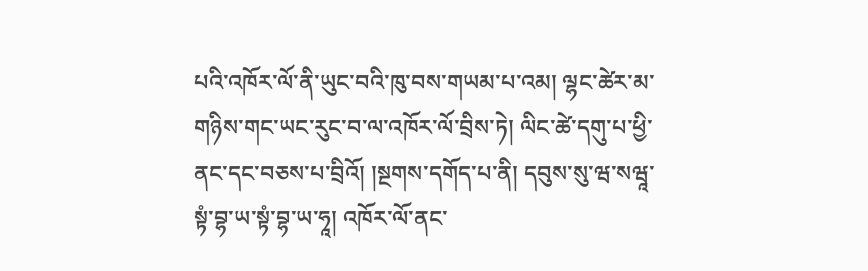པའི་འཁོར་ལོ་ནི་ཡུང་བའི་ཁུ་བས་གཡམ་པ་འམ། ལྷང་ཚེར་མ་གཉིས་གང་ཡང་རུང་བ་ལ་འཁོར་ལོ་བྲིས་ཏེ། ལིང་ཚེ་དགུ་པ་ཕྱི་ནང་དང་བཅས་པ་བྲིའོ། །སྔགས་དགོད་པ་ནི། དབུས་སུ་ཝ་སཝཱ་སྟཾ་བྷ་ཡ་སྟཾ་བྷ་ཡ་ཧཱ། འཁོར་ལོ་ནང་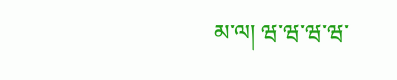མ་ལ། ཝ་ཝ་ཝ་ཝ་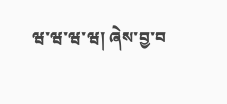ཝ་ཝ་ཝ་ཝ། ཞེས་བྱ་བ